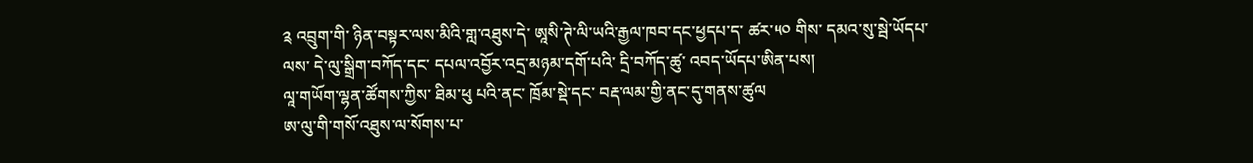༉ འབྲུག་གི་ ཉིན་བསྟར་ལས་མིའི་གླ་འཐུས་དེ་ ཨཱསི་ཊེ་ལི་ཡའི་རྒྱལ་ཁབ་དང་ཕྱདཔ་ད་ ཚར་༥༠ གིས་ དམའ་སུ་སྦེ་ཡོདཔ་ལས་ དེ་ལུ་སྒྲིག་བཀོད་དང་ དཔལ་འབྱོར་འདྲ་མཉམ་དགོ་པའི་ དྲི་བཀོད་ཚུ་ འབད་ཡོདཔ་ཨིན་པས།
ལཱ་གཡོག་ལྷན་ཚོགས་ཀྱིས་ ཐིམ་ཕུ པའི་ནང་ ཁྲོམ་སྡེ་དང་ བརྡ་ལམ་གྱི་ནང་དུ་གནས་ཚུལ
ཨ་ལུ་གི་གསོ་འཐུས་ལ་སོགས་པ་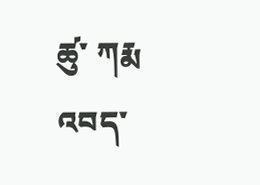ཚུ་ ཀརྨ འབད་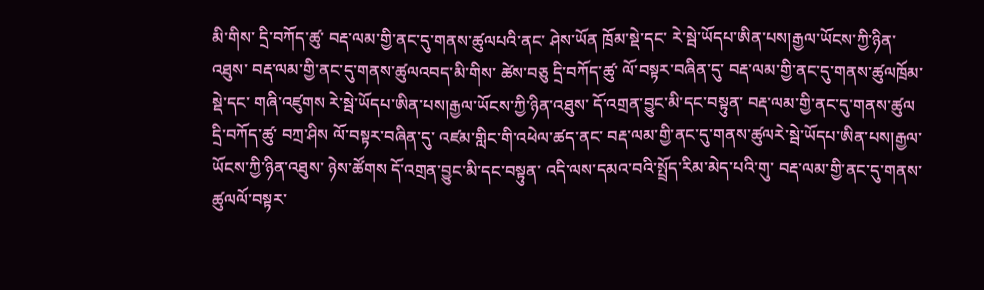མི་གིས་ དྲི་བཀོད་ཚུ་ བརྡ་ལམ་གྱི་ནང་དུ་གནས་ཚུལཔའི་ནང་ ཤེས་ཡོན ཁྲོམ་སྡེ་དང་ རེ་སྦེ་ཡོདཔ་ཨིན་པས།རྒྱལ་ཡོངས་ཀྱི་ཉིན་འཐུས་ བརྡ་ལམ་གྱི་ནང་དུ་གནས་ཚུལའབད་མི་གིས་ ཚེས་བཅུ དྲི་བཀོད་ཚུ་ ལོ་བསྟར་བཞིན་དུ་ བརྡ་ལམ་གྱི་ནང་དུ་གནས་ཚུལཁྲོམ་སྡེ་དང་ གཞི་འཛུགས རེ་སྦེ་ཡོདཔ་ཨིན་པས།རྒྱལ་ཡོངས་ཀྱི་ཉིན་འཐུས་ དོ་འགྲན་བྱུང་མི་དང་བསྟུན་ བརྡ་ལམ་གྱི་ནང་དུ་གནས་ཚུལ
དྲི་བཀོད་ཚུ་ བཀྲ་ཤིས ལོ་བསྟར་བཞིན་དུ་ འཛམ་གླིང་གི་འཕེལ་ཚད་ནང་ བརྡ་ལམ་གྱི་ནང་དུ་གནས་ཚུལརེ་སྦེ་ཡོདཔ་ཨིན་པས།རྒྱལ་ཡོངས་ཀྱི་ཉིན་འཐུས་ ཉེས་ཚོགས དོ་འགྲན་བྱུང་མི་དང་བསྟུན་ འདི་ལས་དམའ་བའི་སྤྲོད་རིམ་མེད་པའི་གུ་ བརྡ་ལམ་གྱི་ནང་དུ་གནས་ཚུལལོ་བསྟར་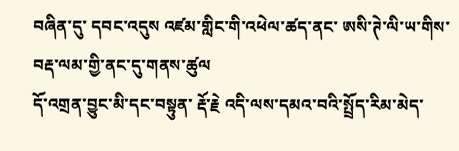བཞིན་དུ་ དབང་འདུས འཛམ་གླིང་གི་འཕེལ་ཚད་ནང་ ཨསི་ཊེ་ལི་ཡ་གིས་ བརྡ་ལམ་གྱི་ནང་དུ་གནས་ཚུལ
དོ་འགྲན་བྱུང་མི་དང་བསྟུན་ རྡོ་རྗེ འདི་ལས་དམའ་བའི་སྤྲོད་རིམ་མེད་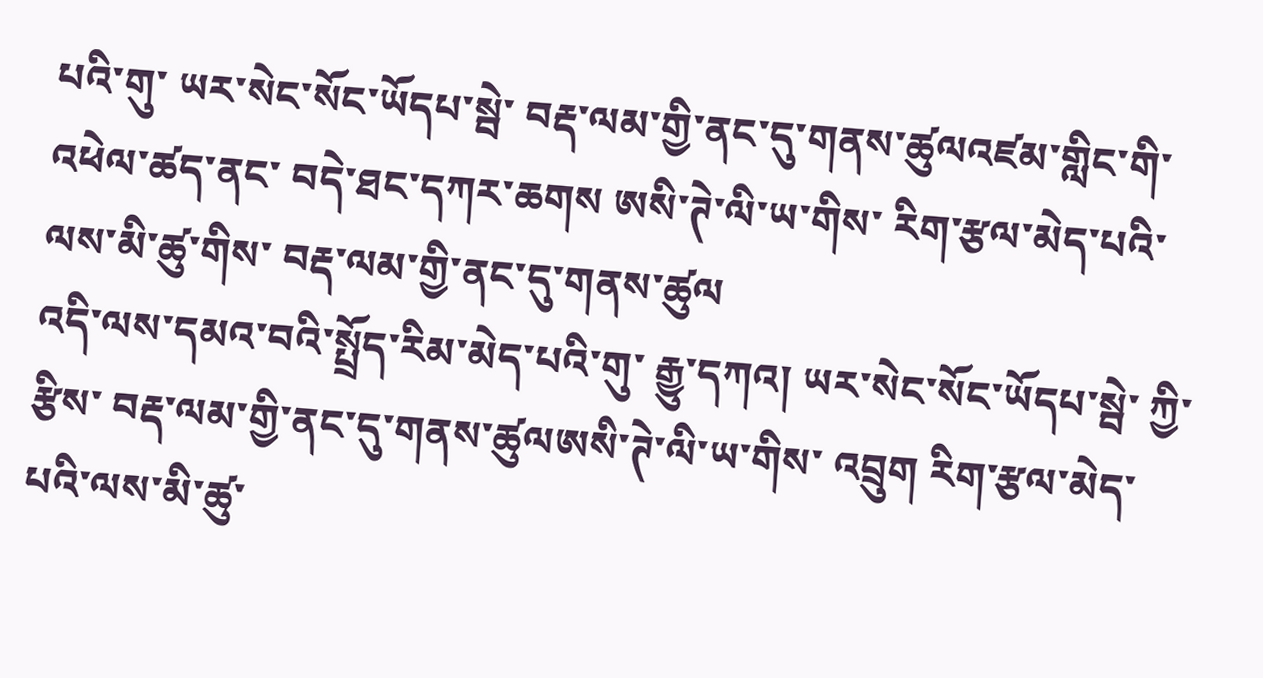པའི་གུ་ ཡར་སེང་སོང་ཡོདཔ་སྦེ་ བརྡ་ལམ་གྱི་ནང་དུ་གནས་ཚུལའཛམ་གླིང་གི་འཕེལ་ཚད་ནང་ བདེ་ཐང་དཀར་ཆགས ཨསི་ཊེ་ལི་ཡ་གིས་ རིག་རྩལ་མེད་པའི་ལས་མི་ཚུ་གིས་ བརྡ་ལམ་གྱི་ནང་དུ་གནས་ཚུལ
འདི་ལས་དམའ་བའི་སྤྲོད་རིམ་མེད་པའི་གུ་ རྒྱུ་དཀའ། ཡར་སེང་སོང་ཡོདཔ་སྦེ་ ཀྱི་རྩིས་ བརྡ་ལམ་གྱི་ནང་དུ་གནས་ཚུལཨསི་ཊེ་ལི་ཡ་གིས་ འབྲུག རིག་རྩལ་མེད་པའི་ལས་མི་ཚུ་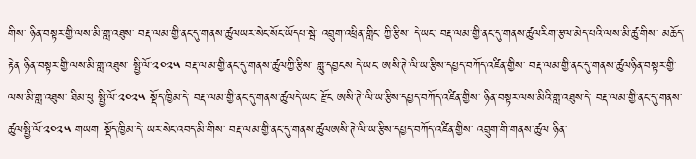གིས་ ཉིན་བསྟར་གྱི་ལས་མི་གླ་འཐུས་ བརྡ་ལམ་གྱི་ནང་དུ་གནས་ཚུལཡར་སེང་སོང་ཡོདཔ་སྦེ་ འབྲུག་འཕྲིན་གླིང་ ཀྱི་རྩིས་ དེ་ཡང་ བརྡ་ལམ་གྱི་ནང་དུ་གནས་ཚུལརིག་རྩལ་མེད་པའི་ལས་མི་ཚུ་གིས་ མཆོད་རྟེན ཉིན་བསྟར་གྱི་ལས་མི་གླ་འཐུས་ སྤྱི་ལོ་༢༠༢༥ བརྡ་ལམ་གྱི་ནང་དུ་གནས་ཚུལཀྱི་རྩིས་ གླུ་དབྱངས དེ་ཡང་ ཨསི་ཊེ་ལི་ཡ་རྩིས་དཔྱད་བཀོད་འཛིན་གྱིས་ བརྡ་ལམ་གྱི་ནང་དུ་གནས་ཚུལཉིན་བསྟར་གྱི་ལས་མི་གླ་འཐུས་ ཐིམ་ཕུ སྤྱི་ལོ་༢༠༢༥ སྡོད་ཁྱིམ་དེ་ བརྡ་ལམ་གྱི་ནང་དུ་གནས་ཚུལདེ་ཡང་ རྫོང ཨསི་ཊེ་ལི་ཡ་རྩིས་དཔྱད་བཀོད་འཛིན་གྱིས་ ཉིན་བསྟར་ལས་མིའི་གླ་འཐུས་དེ་ བརྡ་ལམ་གྱི་ནང་དུ་གནས་ཚུལསྤྱི་ལོ་༢༠༢༥ གཡག སྡོད་ཁྱིམ་དེ་ ཡར་སེང་འབད་མི་གིས་ བརྡ་ལམ་གྱི་ནང་དུ་གནས་ཚུལཨསི་ཊེ་ལི་ཡ་རྩིས་དཔྱད་བཀོད་འཛིན་གྱིས་ འབྲུག་གི་གནས་ཚུལ ཉིན་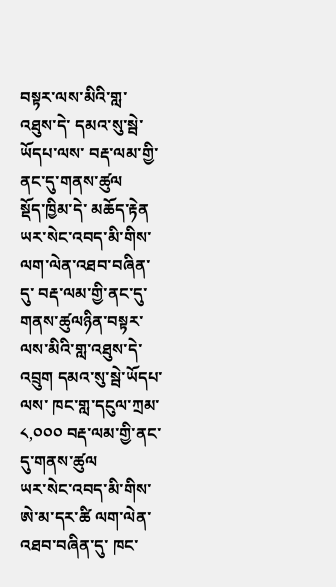བསྟར་ལས་མིའི་གླ་འཐུས་དེ་ དམའ་སུ་སྦེ་ཡོདཔ་ལས་ བརྡ་ལམ་གྱི་ནང་དུ་གནས་ཚུལ
སྡོད་ཁྱིམ་དེ་ མཆོད་རྟེན ཡར་སེང་འབད་མི་གིས་ ལག་ལེན་འཐབ་བཞིན་དུ་ བརྡ་ལམ་གྱི་ནང་དུ་གནས་ཚུལཉིན་བསྟར་ལས་མིའི་གླ་འཐུས་དེ་ འབྲུག དམའ་སུ་སྦེ་ཡོདཔ་ལས་ ཁང་གླ་དངུལ་ཀྲམ་༨,༠༠༠ བརྡ་ལམ་གྱི་ནང་དུ་གནས་ཚུལ
ཡར་སེང་འབད་མི་གིས་ ཨེ་མ་དར་ཚི ལག་ལེན་འཐབ་བཞིན་དུ་ ཁང་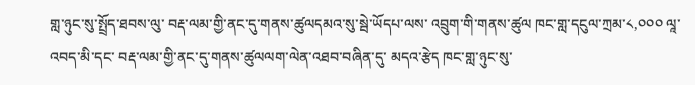གླ་ཉུང་སུ་སྤྲོད་ཐབས་ལུ་ བརྡ་ལམ་གྱི་ནང་དུ་གནས་ཚུལདམའ་སུ་སྦེ་ཡོདཔ་ལས་ འབྲུག་གི་གནས་ཚུལ ཁང་གླ་དངུལ་ཀྲམ་༨,༠༠༠ ལཱ་འབད་མི་དང་ བརྡ་ལམ་གྱི་ནང་དུ་གནས་ཚུལལག་ལེན་འཐབ་བཞིན་དུ་ མདའ་རྩེད ཁང་གླ་ཉུང་སུ་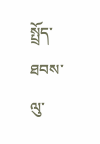སྤྲོད་ཐབས་ལུ་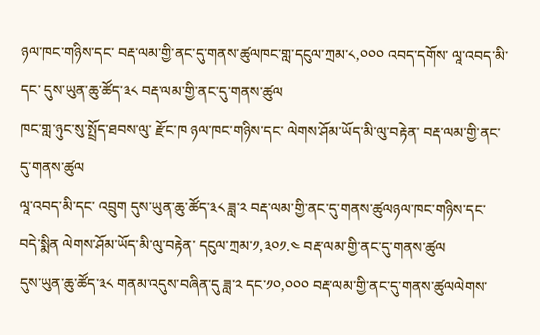ཉལ་ཁང་གཉིས་དང་ བརྡ་ལམ་གྱི་ནང་དུ་གནས་ཚུལཁང་གླ་དངུལ་ཀྲམ་༨,༠༠༠ འབད་དགོས་ ལཱ་འབད་མི་དང་ དུས་ཡུན་ཆུ་ཚོད་༣༨ བརྡ་ལམ་གྱི་ནང་དུ་གནས་ཚུལ
ཁང་གླ་ཉུང་སུ་སྤྲོད་ཐབས་ལུ་ རྫོང་ཁ ཉལ་ཁང་གཉིས་དང་ ལེགས་ཤོམ་ཡོད་མི་ལུ་བརྟེན་ བརྡ་ལམ་གྱི་ནང་དུ་གནས་ཚུལ
ལཱ་འབད་མི་དང་ འབྲུག དུས་ཡུན་ཆུ་ཚོད་༣༨ ཟླ་༢ བརྡ་ལམ་གྱི་ནང་དུ་གནས་ཚུལཉལ་ཁང་གཉིས་དང་ བདེ་སྨིན ལེགས་ཤོམ་ཡོད་མི་ལུ་བརྟེན་ དངུལ་ཀྲམ་༡,༣༠༡.༤ བརྡ་ལམ་གྱི་ནང་དུ་གནས་ཚུལ
དུས་ཡུན་ཆུ་ཚོད་༣༨ གནམ་འདུས་བཞིན་དུ ཟླ་༢ དང་༡༠,༠༠༠ བརྡ་ལམ་གྱི་ནང་དུ་གནས་ཚུལལེགས་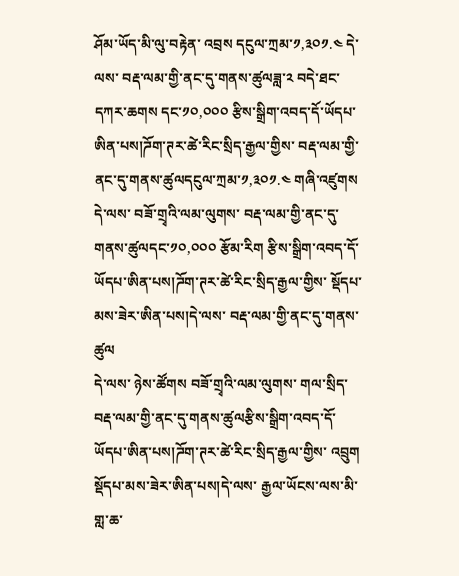ཤོམ་ཡོད་མི་ལུ་བརྟེན་ འབྲས དངུལ་ཀྲམ་༡,༣༠༡.༤ དེ་ལས་ བརྡ་ལམ་གྱི་ནང་དུ་གནས་ཚུལཟླ་༢ བདེ་ཐང་དཀར་ཆགས དང་༡༠,༠༠༠ རྩིས་སྒྲིག་འབད་དོ་ཡོདཔ་ཨིན་པས།ཌོག་ཊར་ཚེ་རིང་སྲིད་རྒྱལ་གྱིས་ བརྡ་ལམ་གྱི་ནང་དུ་གནས་ཚུལདངུལ་ཀྲམ་༡,༣༠༡.༤ གཞི་འཛུགས དེ་ལས་ བཟོ་གྲྭའི་ལམ་ལུགས་ བརྡ་ལམ་གྱི་ནང་དུ་གནས་ཚུལདང་༡༠,༠༠༠ རྩོམ་རིག རྩིས་སྒྲིག་འབད་དོ་ཡོདཔ་ཨིན་པས།ཌོག་ཊར་ཚེ་རིང་སྲིད་རྒྱལ་གྱིས་ སྡོདཔ་མས་ཟེར་ཨིན་པས།དེ་ལས་ བརྡ་ལམ་གྱི་ནང་དུ་གནས་ཚུལ
དེ་ལས་ ཉེས་ཚོགས བཟོ་གྲྭའི་ལམ་ལུགས་ གལ་སྲིད་ བརྡ་ལམ་གྱི་ནང་དུ་གནས་ཚུལརྩིས་སྒྲིག་འབད་དོ་ཡོདཔ་ཨིན་པས།ཌོག་ཊར་ཚེ་རིང་སྲིད་རྒྱལ་གྱིས་ འབྲུག སྡོདཔ་མས་ཟེར་ཨིན་པས།དེ་ལས་ རྒྱལ་ཡོངས་ལས་མི་གླ་ཆ་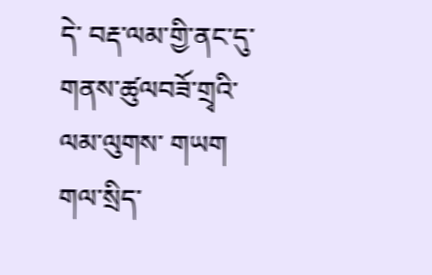དེ་ བརྡ་ལམ་གྱི་ནང་དུ་གནས་ཚུལབཟོ་གྲྭའི་ལམ་ལུགས་ གཡག གལ་སྲིད་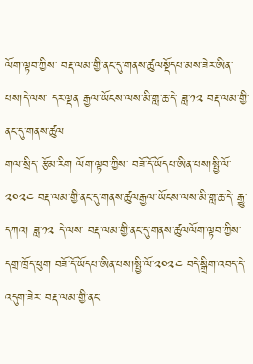ལོག་ལྟབ་ཀྱིས་ བརྡ་ལམ་གྱི་ནང་དུ་གནས་ཚུལསྡོདཔ་མས་ཟེར་ཨིན་པས།དེ་ལས་ དར་ལྡན རྒྱལ་ཡོངས་ལས་མི་གླ་ཆ་དེ་ ཟླ་༡༢ བརྡ་ལམ་གྱི་ནང་དུ་གནས་ཚུལ
གལ་སྲིད་ རྩོམ་རིག ལོག་ལྟབ་ཀྱིས་ བཟོ་དོ་ཡོདཔ་ཨིན་པས།སྤྱི་ལོ་༢༠༢༤ བརྡ་ལམ་གྱི་ནང་དུ་གནས་ཚུལརྒྱལ་ཡོངས་ལས་མི་གླ་ཆ་དེ་ རྒྱུ་དཀའ། ཟླ་༡༢ དེ་ལས་ བརྡ་ལམ་གྱི་ནང་དུ་གནས་ཚུལལོག་ལྟབ་ཀྱིས་ དགྲ་ཁྲོད་ཕུག བཟོ་དོ་ཡོདཔ་ཨིན་པས།སྤྱི་ལོ་༢༠༢༤ བདེ་སྒྲིག་འབད་དེ་འདུག་ཟེར་ བརྡ་ལམ་གྱི་ནང་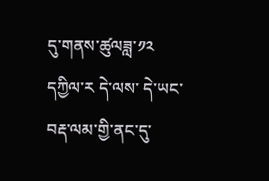དུ་གནས་ཚུལཟླ་༡༢ དཀྱིལ་ར དེ་ལས་ དེ་ཡང་ བརྡ་ལམ་གྱི་ནང་དུ་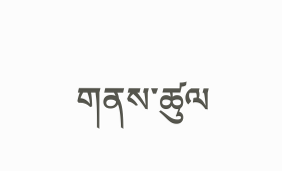གནས་ཚུལ